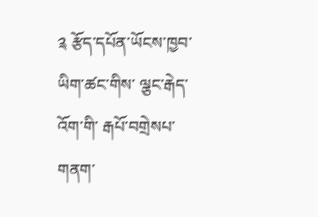༉ རྩོད་དཔོན་ཡོངས་ཁྱབ་ཡིག་ཚང་གིས་ ལྕང་རྒེད་འོག་གི་ རྒཔོ་བགྲེསཔ་གནག་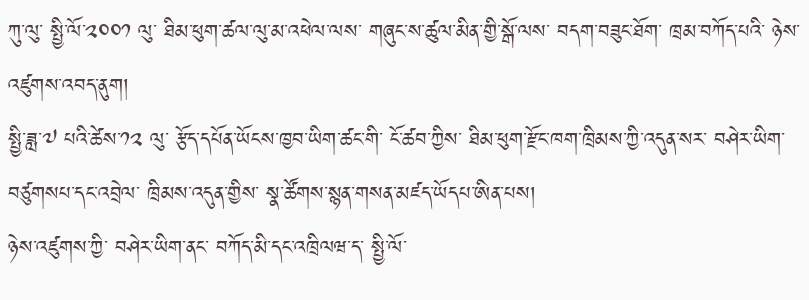ཀུ་ལུ་ སྤྱི་ལོ་༢༠༠༡ ལུ་ ཐིམ་ཕུག་ཚལ་ལུ་མ་འཕེལ་ལས་ གཞུང་ས་ཚུལ་མིན་གྱི་སྒོ་ལས་ བདག་བཟུང་ཐོག་ ཁྲམ་བཀོད་པའི་ ཉེས་འཛུགས་འབད་ནུག།
སྤྱི་ཟླ་༧ པའི་ཚེས་༡༢ ལུ་ རྩོད་དཔོན་ཡོངས་ཁྱབ་ཡིག་ཚང་གི་ ངོ་ཚབ་ཀྱིས་ ཐིམ་ཕུག་རྫོང་ཁག་ཁྲིམས་ཀྱི་འདུན་སར་ བཤེར་ཡིག་བཙུགསཔ་དང་འབྲེལ་ ཁྲིམས་འདུན་གྱིས་ སྣ་ཚོགས་སྙན་གསན་མཛད་ཡོདཔ་ཨིན་པས།
ཉེས་འཛུགས་ཀྱི་ བཤེར་ཡིག་ནང་ བཀོད་མི་དང་འཁྲིལཝ་ད་ སྤྱི་ལོ་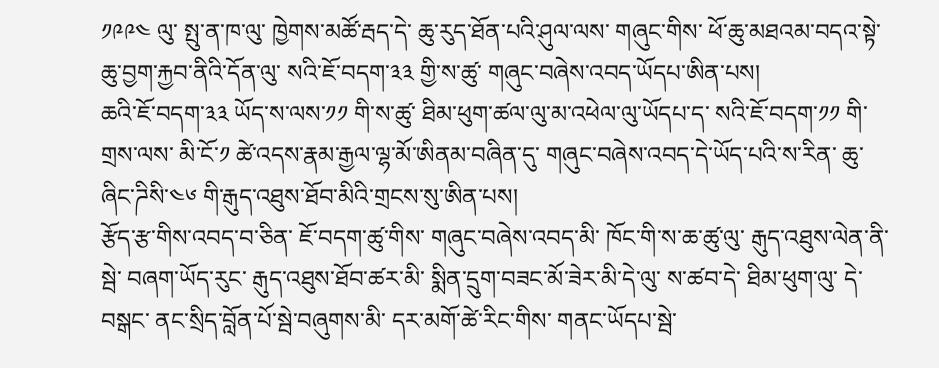༡༩༩༤ ལུ་ སྤུ་ན་ཁ་ལུ་ ཁྱེགས་མཚོ་རྦད་དེ་ ཆུ་རུད་ཐོན་པའི་ཤུལ་ལས་ གཞུང་གིས་ ཕོ་ཆུ་མཐའམ་བདའ་སྟེ་ ཆུ་བྱག་རྐྱབ་ནིའི་དོན་ལུ་ སའི་ཇོ་བདག་༣༣ གྱི་ས་ཚུ་ གཞུང་བཞེས་འབད་ཡོདཔ་ཨིན་པས།
ཆའི་ཇོ་བདག་༣༣ ཡོད་ས་ལས་༡༡ གི་ས་ཚུ་ ཐིམ་ཕུག་ཚལ་ལུ་མ་འཕེལ་ལུ་ཡོདཔ་ད་ སའི་ཇོ་བདག་༡༡ གི་གྲས་ལས་ མི་ངོ་༡ ཚེ་འདས་རྣམ་རྒྱལ་ལྷ་མོ་ཨིནམ་བཞིན་དུ་ གཞུང་བཞེས་འབད་དེ་ཡོད་པའི་ས་རིན་ ཆུ་ཞིང་ཌིསི་༤༦ གི་རྒུད་འཐུས་ཐོབ་མིའི་གྲངས་སུ་ཨིན་པས།
རྩོད་རྩ་གིས་འབད་བ་ཅིན་ ཇོ་བདག་ཚུ་གིས་ གཞུང་བཞེས་འབད་མི་ ཁོང་གི་ས་ཆ་ཚུ་ལུ་ རྒུད་འཐུས་ལེན་ནི་སྦེ་ བཞག་ཡོད་རུང་ རྒུད་འཐུས་ཐོབ་ཚར་མི་ སྨིན་དྲུག་བཟང་མོ་ཟེར་མི་དེ་ལུ་ ས་ཚབ་དེ་ ཐིམ་ཕུག་ལུ་ དེ་བསྒང་ ནང་སྲིད་བློན་པོ་སྦེ་བཞུགས་མི་ དར་མགོ་ཚེ་རིང་གིས་ གནང་ཡོདཔ་སྦེ་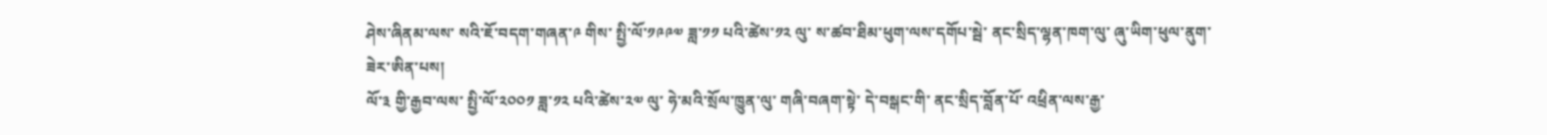ཤེས་ཞིནམ་ལས་ སའི་ཇོ་བདག་གཞན་༩ གིས་ སྤྱི་ལོ་༡༩༩༧ ཟླ་༡༡ པའི་ཚེས་༡༢ ལུ་ ས་ཚབ་ཐིམ་ཕུག་ལས་དགོཔ་སྦེ་ ནང་སྲིད་ལྷན་ཁག་ལུ་ ཞུ་ཡིག་ཕུལ་ནུག་ཟེར་ཨིན་པས།
ལོ་༣ གྱི་རྒྱབ་ལས་ སྤྱི་ལོ་༢༠༠༡ ཟླ་༡༢ པའི་ཚེས་༢༧ ལུ་ ཧེ་མའི་སྲོལ་ཁྱུན་ལུ་ གཞི་བཞག་སྟེ་ དེ་བསྒང་གི་ ནང་སྲིད་བློན་པོ་ འཕྲིན་ལས་རྒྱ་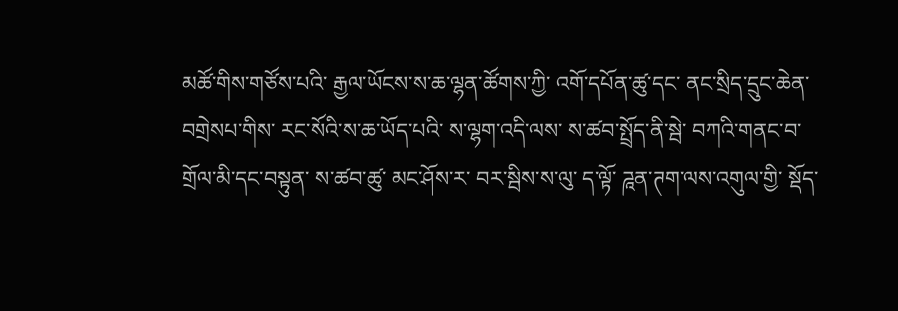མཚོ་གིས་གཙོས་པའི་ རྒྱལ་ཡོངས་ས་ཆ་ལྷན་ཚོགས་ཀྱི་ འགོ་དཔོན་ཚུ་དང་ ནང་སྲིད་དྲུང་ཆེན་བགྲེསཔ་གིས་ རང་སོའི་ས་ཆ་ཡོད་པའི་ ས་ལྷག་འདི་ལས་ ས་ཚབ་སྤྲོད་ནི་སྦེ་ བཀའི་གནང་བ་གྲོལ་མི་དང་བསྟུན་ ས་ཚབ་ཚུ་ མང་ཤོས་ར་ བར་སྦིས་ས་ལུ་ ད་ལྟོ་ ཌཱན་ཊག་ལས་འགུལ་གྱི་ སྡོད་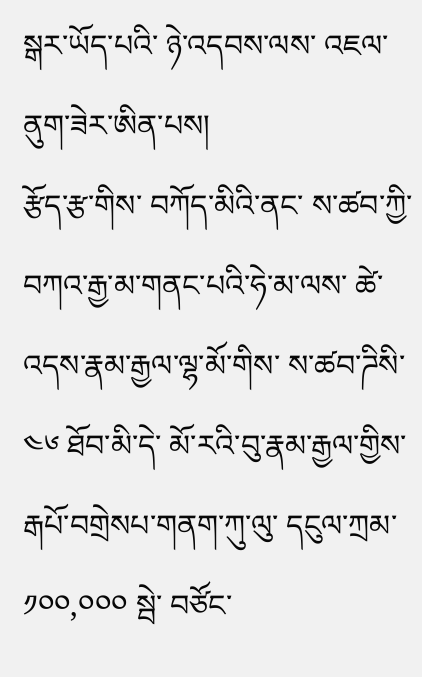སྒར་ཡོད་པའི་ ཉེ་འདབས་ལས་ འཇལ་ནུག་ཟེར་ཨིན་པས།
རྩོད་རྩ་གིས་ བཀོད་མིའི་ནང་ ས་ཚབ་ཀྱི་ བཀའ་རྒྱ་མ་གནང་པའི་ཧེ་མ་ལས་ ཚེ་འདས་རྣམ་རྒྱལ་ལྷ་མོ་གིས་ ས་ཚབ་ཌིསི་༤༦ ཐོབ་མི་དེ་ མོ་རའི་བུ་རྣམ་རྒྱལ་གྱིས་ རྒཔོ་བགྲེསཔ་གནག་ཀུ་ལུ་ དངུལ་ཀྲམ་༡༠༠,༠༠༠ སྦེ་ བཙོང་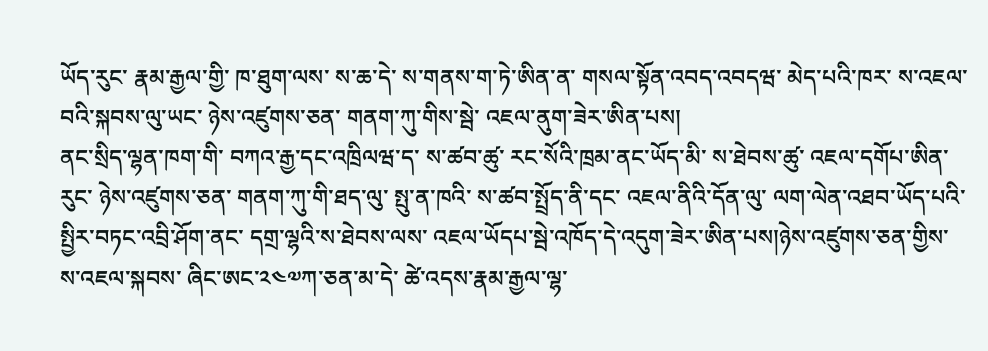ཡོད་རུང་ རྣམ་རྒྱལ་གྱི་ ཁ་ཐུག་ལས་ ས་ཆ་དེ་ ས་གནས་ག་ཏེ་ཨིན་ན་ གསལ་སྟོན་འབད་འབདཝ་ མེད་པའི་ཁར་ ས་འཇལ་བའི་སྐབས་ལུ་ཡང་ ཉེས་འཛུགས་ཅན་ གནག་ཀུ་གིས་སྦེ་ འཇལ་ནུག་ཟེར་ཨིན་པས།
ནང་སྲིད་ལྷན་ཁག་གི་ བཀའ་རྒྱ་དང་འཁྲིལཝ་ད་ ས་ཚབ་ཚུ་ རང་སོའི་ཁྲམ་ནང་ཡོད་མི་ ས་ཐེབས་ཚུ་ འཇལ་དགོཔ་ཨིན་རུང་ ཉེས་འཛུགས་ཅན་ གནག་ཀུ་གི་ཐད་ལུ་ སྤུ་ན་ཁའི་ ས་ཚབ་སྤྲོད་ནི་དང་ འཇལ་ནིའི་དོན་ལུ་ ལག་ལེན་འཐབ་ཡོད་པའི་ སྤྱིར་བཏང་འབྲི་ཤོག་ནང་ དགྲ་ལྷའི་ས་ཐེབས་ལས་ འཇལ་ཡོདཔ་སྦེ་འཁོད་དེ་འདུག་ཟེར་ཨིན་པས།ཉེས་འཛུགས་ཅན་གྱིས་ ས་འཇལ་སྐབས་ ཞིང་ཨང་༢༤༧ཀ་ཅན་མ་དེ་ ཚེ་འདས་རྣམ་རྒྱལ་ལྷ་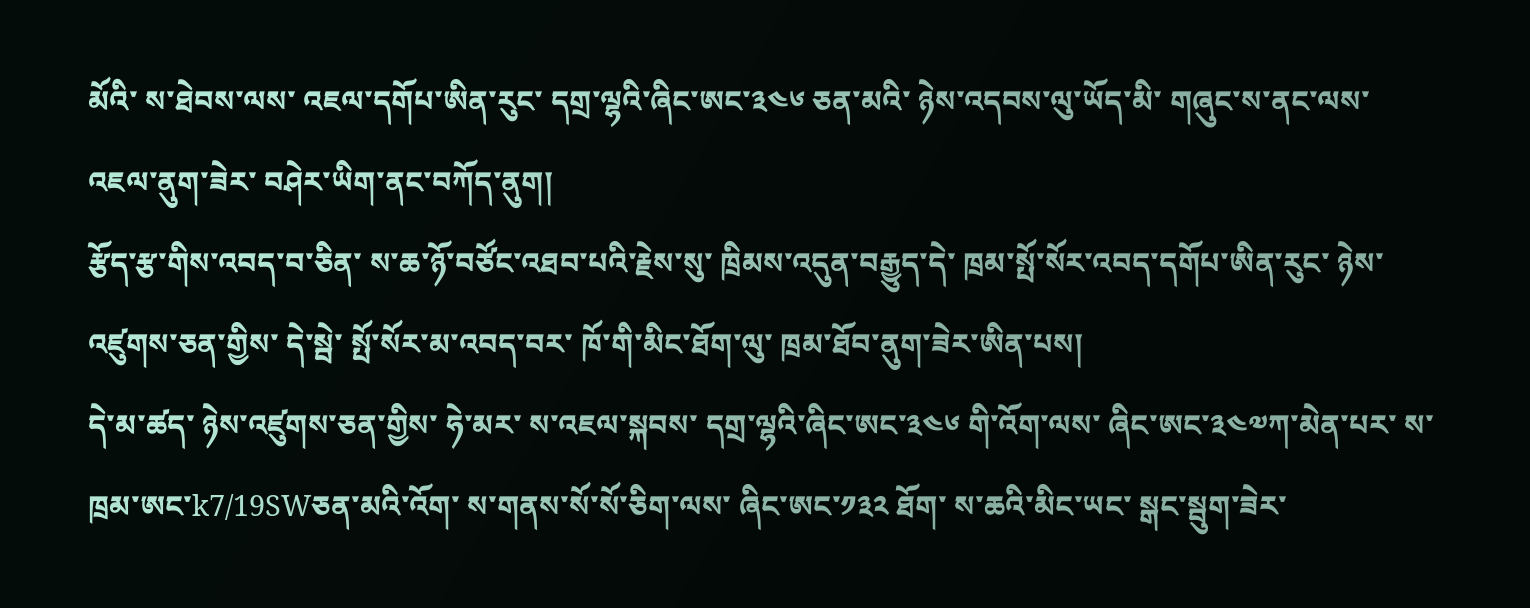མོའི་ ས་ཐེབས་ལས་ འཇལ་དགོཔ་ཨིན་རུང་ དགྲ་ལྷའི་ཞིང་ཨང་༣༤༦ ཅན་མའི་ ཉེས་འདབས་ལུ་ཡོད་མི་ གཞུང་ས་ནང་ལས་ འཇལ་ནུག་ཟེར་ བཤེར་ཡིག་ནང་བཀོད་ནུག།
རྩོད་རྩ་གིས་འབད་བ་ཅིན་ ས་ཆ་ཉོ་བཙོང་འཐབ་པའི་རྗེས་སུ་ ཁྲིམས་འདུན་བརྒྱུད་དེ་ ཁྲམ་སྤོ་སོར་འབད་དགོཔ་ཨིན་རུང་ ཉེས་འཛུགས་ཅན་གྱིས་ དེ་སྦེ་ སྤོ་སོར་མ་འབད་བར་ ཁོ་གི་མིང་ཐོག་ལུ་ ཁྲམ་ཐོབ་ནུག་ཟེར་ཨིན་པས།
དེ་མ་ཚད་ ཉེས་འཛུགས་ཅན་གྱིས་ ཧེ་མར་ ས་འཇལ་སྐབས་ དགྲ་ལྷའི་ཞིང་ཨང་༣༤༦ གི་འོག་ལས་ ཞིང་ཨང་༣༤༧ཀ་མེན་པར་ ས་ཁྲམ་ཨང་k7/19SWཅན་མའི་འོག་ ས་གནས་སོ་སོ་ཅིག་ལས་ ཞིང་ཨང་༡༣༢ ཐོག་ ས་ཆའི་མིང་ཡང་ སྒང་སྦུག་ཟེར་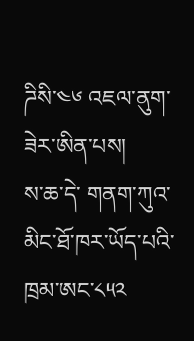ཌིསི་༤༦ འཇལ་ནུག་ཟེར་ཨིན་པས།
ས་ཆ་དེ་ གནག་ཀུའ་མིང་ཐོ་ཁར་ཡོད་པའི་ཁྲམ་ཨང་༨༥༢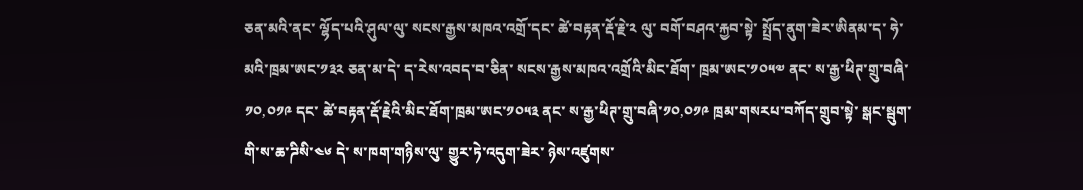ཅན་མའི་ནང་ ལྷོད་པའི་ཤུལ་ལུ་ སངས་རྒྱས་མཁའ་འགྲོ་དང་ ཚེ་བརྟན་རྡོ་རྗེ་༢ ལུ་ བགོ་བཤའ་རྐྱབ་སྟེ་ སྤྲོད་ནུག་ཟེར་ཨིནམ་ད་ ཧེ་མའི་ཁྲམ་ཨང་༡༣༢ ཅན་མ་དེ་ ད་རེས་འབད་བ་ཅིན་ སངས་རྒྱས་མཁའ་འགྲོའི་མིང་ཐོག་ ཁྲམ་ཨང་༡༠༥༧ ནང་ ས་རྒྱ་ཕིཊ་གྲུ་བཞི་༡༠,༠༡༩ དང་ ཚེ་བརྟན་རྡོ་རྗེའི་མིང་ཐོག་ཁྲམ་ཨང་༡༠༥༣ ནང་ ས་རྒྱ་ཕིཊ་གྲུ་བཞི་༡༠,༠༡༩ ཁྲམ་གསརཔ་བཀོད་གྲུབ་སྟེ་ སྒང་སྦུག་གི་ས་ཆ་ཌིསི་༤༦ དེ་ ས་ཁག་གཉིས་ལུ་ གྱུར་ཏེ་འདུག་ཟེར་ ཉེས་འཛུགས་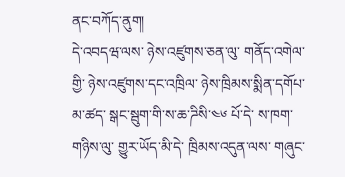ནང་བཀོད་ནུག།
དེ་འབདཝ་ལས་ ཉེས་འཛུགས་ཅན་ལུ་ གནོད་འགེལ་གྱི་ ཉེས་འཛུགས་དང་འཁྲིལ་ ཉེས་ཁྲིམས་སྨིན་དགོཔ་མ་ཚད་ སྒང་སྦུག་གི་ས་ཆ་ཌིསི་༤༦ པོ་དེ་ ས་ཁག་གཉིས་ལུ་ གྱུར་ཡོད་མི་དེ་ ཁྲིམས་འདུན་ལས་ གཞུང་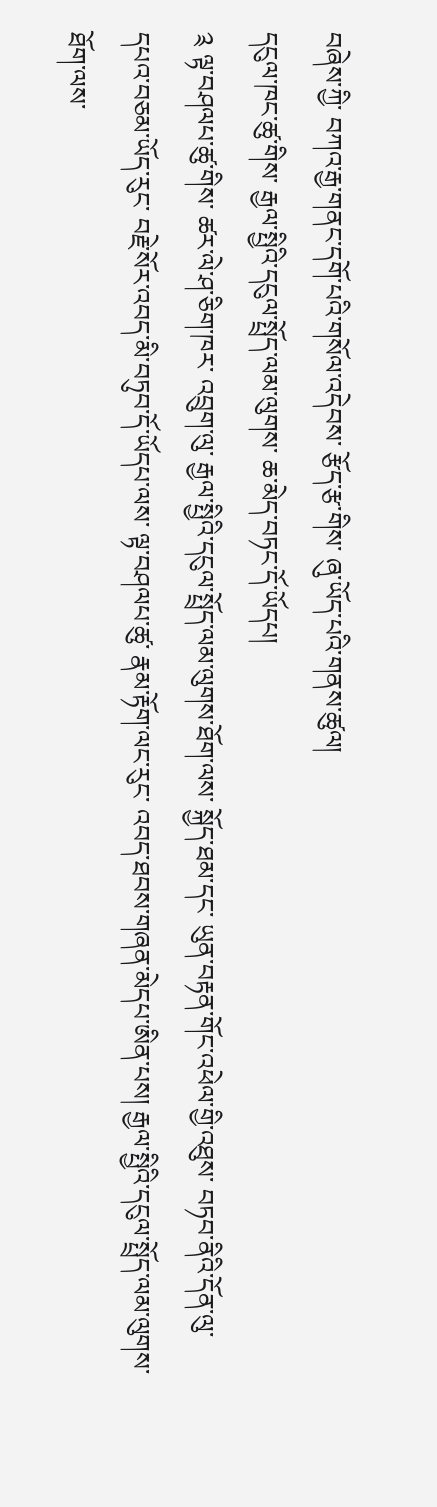བཞེས་ཀྱི་ བཀའ་རྒྱ་གནང་དགོ་པའི་གསོལ་འདེབས་ རྩོད་རྩ་གིས་ ཞུ་ཡོད་པའི་གནས་ཚུལ།
དངུལ་ཁང་ཚུ་གིས་ རྒྱལ་སྤྱིའི་དངུལ་སྤྲོད་ལམ་ལུགས་ ཆ་མེད་བཏང་དོ་ཡོདཔ།
༉ ལྟ་བཤལཔ་ཚུ་གིས་ ཚར་ལེ་ཤ་ཅིག་ཁར་ འབྲུག་ལུ་ རྒྱལ་སྤྱིའི་དངུལ་སྤྲོད་ལམ་ལུགས་ཐོག་ལས་ སྐྱོད་ཐམ་དང་ ཡུན་བརྟན་གོང་འཕེལ་གྱི་འཐུས་ བཏབ་ནིའི་དོན་ལུ་ དཔའ་བཅམ་ཡོད་རུང་ བརྗེ་སོར་འབད་མི་བཏུབ་དོ་ཡོདཔ་ལས་ ལྟ་བཤལཔ་ཚུ་ རྣམ་རྟོག་ལང་རུང་ འབད་ཐབས་གཞན་མེདཔ་ཨིན་པས། རྒྱལ་སྤྱིའི་དངུལ་སྤྲོད་ལམ་ལུགས་ཐོག་ལས་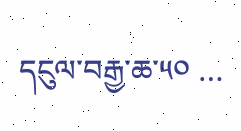དངུལ་བརྒྱ་ཆ་༥༠ …